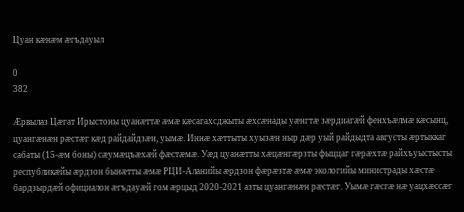Цуан кӕнӕм ӕгъдауыл

0
382

Ӕрвылаз Цӕгат Ирыстоны цуанӕттӕ ӕмӕ кӕсагахсджыты ӕхсӕнады уӕнгтӕ зӕрдиагӕй фенхъӕлмӕ кӕсынц, цуангӕнӕн рӕстӕг кӕд райдайдзӕн, уымӕ. Иннӕ хӕттыты хуызӕн ныр дӕр уый райдыдта августы ӕртыккаг сабаты (15-ӕм боны) сӕумӕцъӕхӕй фӕстӕмӕ. Уӕд цуанӕтты хӕцӕнгӕрзты фыццаг гӕрӕхтӕ райхъуыстысты республикӕйы ӕрдзон бынӕтты ӕмӕ РЦИ-Аланийы ӕрдзон фӕрӕзтӕ ӕмӕ экологийы министрады хӕстӕ бардзырдӕй официалон ӕгъдауӕй гом ӕрцыд 2020-2021 азты цуангӕнӕн рӕстӕг. Уымӕ гӕсгӕ нӕ уацхӕссӕг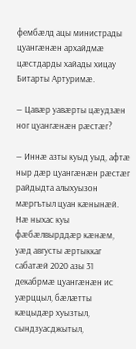фембӕлд ацы министрады цуангӕнӕн архайдмӕ цӕстдарды хайады хицау Битарты Артуримӕ.

— Цавӕр уавӕрты цӕудзӕн ног цуангӕнӕн рӕстӕг?

— Иннӕ азты куыд уыд, афтӕ ныр дӕр цуангӕнӕн рӕстӕг райдыдта алыхуызон мӕргътыл цуан кӕнынӕй. Нӕ ныхас куы фӕбӕлвырддӕр кӕнӕм, уӕд августы ӕртыккаг сабатӕй 2020 азы 31 декабрмӕ цуангӕнӕн ис уӕрццыл, бӕлӕтты кӕцыдӕр хуызтыл, сындзуасджытыл,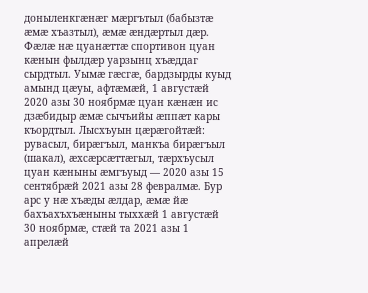доныленкгӕнӕг мӕргътыл (бабызтӕ ӕмӕ хъазтыл), ӕмӕ ӕндӕртыл дӕр. Фӕлӕ нӕ цуанӕттӕ спортивон цуан кӕнын фылдӕр уарзынц хъӕддаг сырдтыл. Уымӕ гӕсгӕ, бардзырды куыд амынд цӕуы, афтӕмӕй, 1 августӕй 2020 азы 30 ноябрмӕ цуан кӕнӕн ис дзӕбидыр ӕмӕ сычъийы ӕппӕт кары къордтыл. Лысхъуын цӕрӕгойтӕй: рувасыл, бирӕгъыл, манкъа бирӕгъыл (шакал), ӕхсӕрсӕттӕгыл, тӕрхъусыл цуан кӕныны ӕмгъуыд — 2020 азы 15 сентябрӕй 2021 азы 28 февралмӕ. Бур арс у нӕ хъӕды ӕлдар, ӕмӕ йӕ бахъахъхъӕныны тыххӕй 1 августӕй 30 ноябрмӕ, стӕй та 2021 азы 1 апрелӕй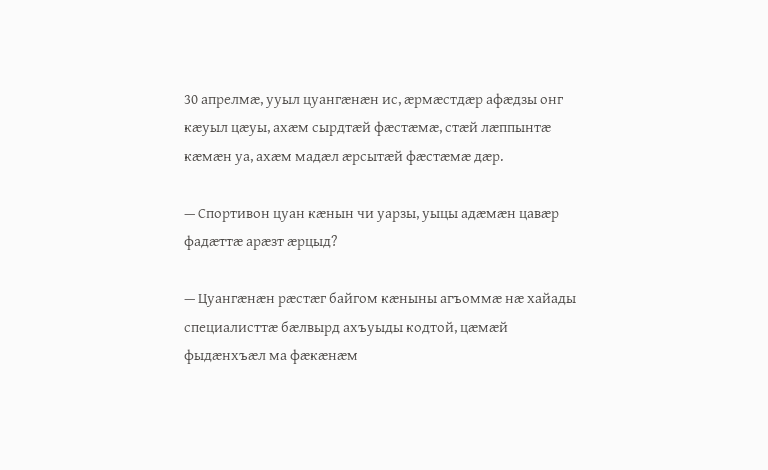30 апрелмӕ, ууыл цуангӕнӕн ис, ӕрмӕстдӕр афӕдзы онг кӕуыл цӕуы, ахӕм сырдтӕй фӕстӕмӕ, стӕй лӕппынтӕ кӕмӕн уа, ахӕм мадӕл ӕрсытӕй фӕстӕмӕ дӕр.

— Спортивон цуан кӕнын чи уарзы, уыцы адӕмӕн цавӕр фадӕттӕ арӕзт ӕрцыд?

— Цуангӕнӕн рӕстӕг байгом кӕныны агъоммӕ нӕ хайады специалисттӕ бӕлвырд ахъуыды кодтой, цӕмӕй фыдӕнхъӕл ма фӕкӕнӕм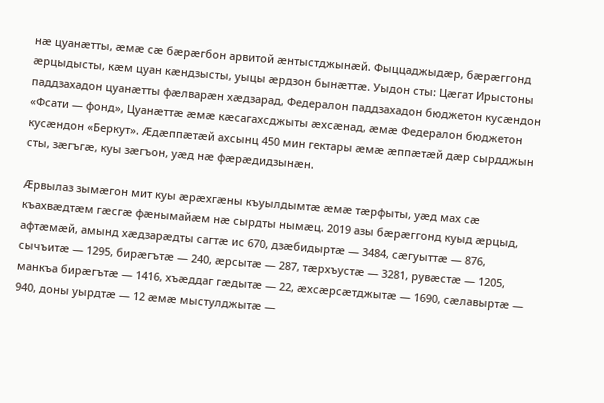нӕ цуанӕтты, ӕмӕ сӕ бӕрӕгбон арвитой ӕнтыстджынӕй. Фыццаджыдӕр, бӕрӕггонд ӕрцыдысты, кӕм цуан кӕндзысты, уыцы ӕрдзон бынӕттӕ. Уыдон сты: Цӕгат Ирыстоны паддзахадон цуанӕтты фӕлварӕн хӕдзарад, Федералон паддзахадон бюджетон кусӕндон «Фсати — фонд», Цуанӕттӕ ӕмӕ кӕсагахсджыты ӕхсӕнад, ӕмӕ Федералон бюджетон кусӕндон «Беркут». Ӕдӕппӕтӕй ахсынц 450 мин гектары ӕмӕ ӕппӕтӕй дӕр сырдджын сты, зӕгъгӕ, куы зӕгъон, уӕд нӕ фӕрӕдидзынӕн.

Ӕрвылаз зымӕгон мит куы ӕрӕхгӕны къуылдымтӕ ӕмӕ тӕрфыты, уӕд мах сӕ къахвӕдтӕм гӕсгӕ фӕнымайӕм нӕ сырдты нымӕц. 2019 азы бӕрӕггонд куыд ӕрцыд, афтӕмӕй, амынд хӕдзарӕдты сагтӕ ис 670, дзӕбидыртӕ — 3484, сӕгуыттӕ — 876, сычъитӕ — 1295, бирӕгътӕ — 240, ӕрсытӕ — 287, тӕрхъустӕ — 3281, рувӕстӕ — 1205, манкъа бирӕгътӕ — 1416, хъӕддаг гӕдытӕ — 22, ӕхсӕрсӕтджытӕ — 1690, сӕлавыртӕ — 940, доны уырдтӕ — 12 ӕмӕ мыстулджытӕ —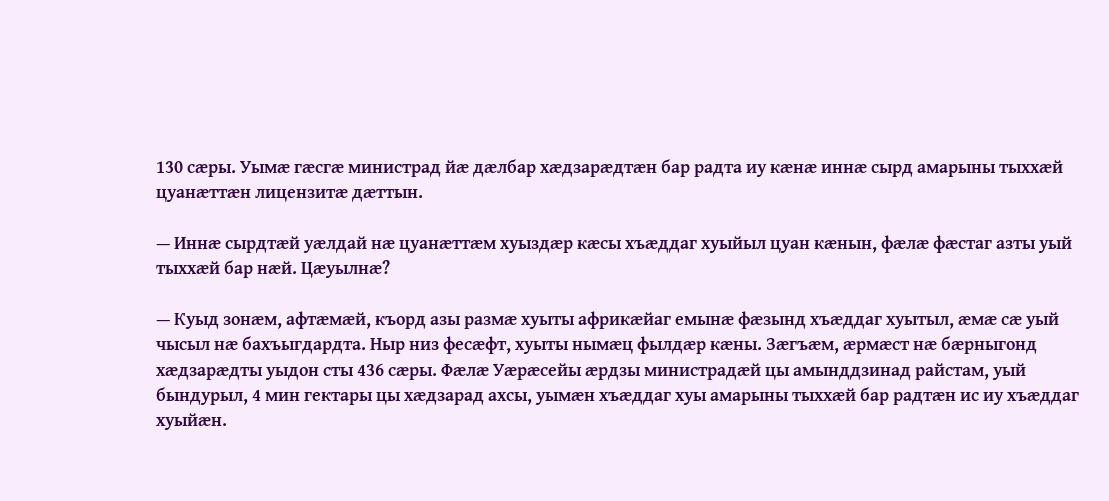130 сӕры. Уымӕ гӕсгӕ министрад йӕ дӕлбар хӕдзарӕдтӕн бар радта иу кӕнӕ иннӕ сырд амарыны тыххӕй цуанӕттӕн лицензитӕ дӕттын.

— Иннӕ сырдтӕй уӕлдай нӕ цуанӕттӕм хуыздӕр кӕсы хъӕддаг хуыйыл цуан кӕнын, фӕлӕ фӕстаг азты уый тыххӕй бар нӕй. Цӕуылнӕ?

— Куыд зонӕм, афтӕмӕй, къорд азы размӕ хуыты африкӕйаг емынӕ фӕзынд хъӕддаг хуытыл, ӕмӕ сӕ уый чысыл нӕ бахъыгдардта. Ныр низ фесӕфт, хуыты нымӕц фылдӕр кӕны. Зӕгъӕм, ӕрмӕст нӕ бӕрныгонд хӕдзарӕдты уыдон сты 436 сӕры. Фӕлӕ Уӕрӕсейы ӕрдзы министрадӕй цы амынддзинад райстам, уый бындурыл, 4 мин гектары цы хӕдзарад ахсы, уымӕн хъӕддаг хуы амарыны тыххӕй бар радтӕн ис иу хъӕддаг хуыйӕн.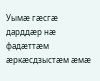Уымӕ гӕсгӕ дарддӕр нӕ фадӕттӕм ӕркӕсдзыстӕм ӕмӕ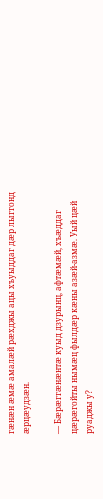гӕнӕн ӕмӕ амалӕй рӕхджы ацы хъуыддаг дӕр лыггонд ӕрцӕудзӕн.

— Бӕрӕггӕнӕнтӕ куыд дзурынц, афтӕмӕй, хъӕддаг цӕрӕгойты нымӕц фылдӕр кӕны азӕй-азмӕ. Уый цӕй руаджы у?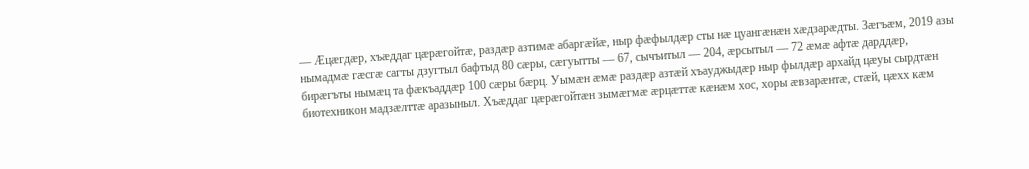— Ӕцӕгдӕр, хъӕддаг цӕрӕгойтӕ, раздӕр азтимӕ абаргӕйӕ, ныр фӕфылдӕр сты нӕ цуангӕнӕн хӕдзарӕдты. Зӕгъӕм, 2019 азы нымадмӕ гӕсгӕ сагты дзугтыл бафтыд 80 сӕры, сӕгуытты — 67, сычъитыл — 204, ӕрсытыл — 72 ӕмӕ афтӕ дарддӕр, бирӕгъты нымӕц та фӕкъаддӕр 100 сӕры бӕрц. Уымӕн ӕмӕ раздӕр азтӕй хъауджыдӕр ныр фылдӕр архайд цӕуы сырдтӕн биотехникон мадзӕлттӕ аразыныл. Хъӕддаг цӕрӕгойтӕн зымӕгмӕ ӕрцӕттӕ кӕнӕм хос, хоры ӕвзарӕнтӕ, стӕй, цӕхх кӕм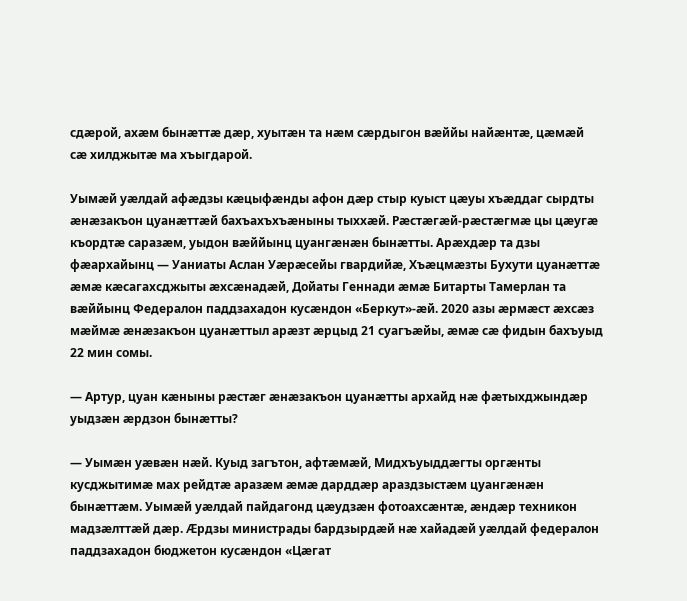сдӕрой, ахӕм бынӕттӕ дӕр, хуытӕн та нӕм сӕрдыгон вӕййы найӕнтӕ, цӕмӕй сӕ хилджытӕ ма хъыгдарой.

Уымӕй уӕлдай афӕдзы кӕцыфӕнды афон дӕр стыр куыст цӕуы хъӕддаг сырдты ӕнӕзакъон цуанӕттӕй бахъахъхъӕныны тыххӕй. Рӕстӕгӕй-рӕстӕгмӕ цы цӕугӕ къордтӕ саразӕм, уыдон вӕййынц цуангӕнӕн бынӕтты. Арӕхдӕр та дзы фӕархайынц — Уаниаты Аслан Уӕрӕсейы гвардийӕ, Хъӕцмӕзты Бухути цуанӕттӕ ӕмӕ кӕсагахсджыты ӕхсӕнадӕй, Дойаты Геннади ӕмӕ Битарты Тамерлан та вӕййынц Федералон паддзахадон кусӕндон «Беркут»-ӕй. 2020 азы ӕрмӕст ӕхсӕз мӕймӕ ӕнӕзакъон цуанӕттыл арӕзт ӕрцыд 21 суагъӕйы, ӕмӕ сӕ фидын бахъуыд 22 мин сомы.

— Артур, цуан кӕныны рӕстӕг ӕнӕзакъон цуанӕтты архайд нӕ фӕтыхджындӕр уыдзӕн ӕрдзон бынӕтты?

— Уымӕн уӕвӕн нӕй. Куыд загътон, афтӕмӕй, Мидхъуыддӕгты оргӕнты кусджытимӕ мах рейдтӕ аразӕм ӕмӕ дарддӕр араздзыстӕм цуангӕнӕн бынӕттӕм. Уымӕй уӕлдай пайдагонд цӕудзӕн фотоахсӕнтӕ, ӕндӕр техникон мадзӕлттӕй дӕр. Ӕрдзы министрады бардзырдӕй нӕ хайадӕй уӕлдай федералон паддзахадон бюджетон кусӕндон «Цӕгат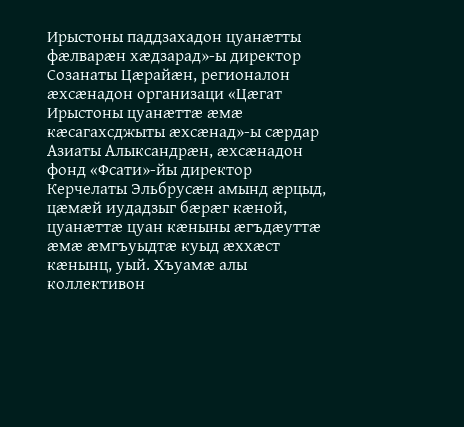Ирыстоны паддзахадон цуанӕтты фӕлварӕн хӕдзарад»-ы директор Созанаты Цӕрайӕн, регионалон ӕхсӕнадон организаци «Цӕгат Ирыстоны цуанӕттӕ ӕмӕ кӕсагахсджыты ӕхсӕнад»-ы сӕрдар Азиаты Алыксандрӕн, ӕхсӕнадон фонд «Фсати»-йы директор Керчелаты Эльбрусӕн амынд ӕрцыд, цӕмӕй иудадзыг бӕрӕг кӕной, цуанӕттӕ цуан кӕныны ӕгъдӕуттӕ ӕмӕ ӕмгъуыдтӕ куыд ӕххӕст кӕнынц, уый. Хъуамӕ алы коллективон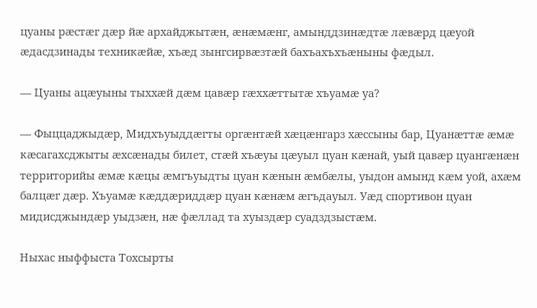цуаны рӕстӕг дӕр йӕ архайджытӕн, ӕнӕмӕнг, амынддзинӕдтӕ лӕвӕрд цӕуой ӕдасдзинады техникӕйӕ, хъӕд зынгсирвӕзтӕй бахъахъхъӕныны фӕдыл.

— Цуаны ацӕуыны тыххӕй дӕм цавӕр гӕххӕттытӕ хъуамӕ уа?

— Фыццаджыдӕр, Мидхъуыддӕгты оргӕнтӕй хӕцӕнгарз хӕссыны бар, Цуанӕттӕ ӕмӕ кӕсагахсджыты ӕхсӕнады билет, стӕй хъӕуы цӕуыл цуан кӕнай, уый цавӕр цуангӕнӕн территорийы ӕмӕ кӕцы ӕмгъуыдты цуан кӕнын ӕмбӕлы, уыдон амынд кӕм уой, ахӕм балцӕг дӕр. Хъуамӕ кӕддӕриддӕр цуан кӕнӕм ӕгъдауыл. Уӕд спортивон цуан мидисджындӕр уыдзӕн, нӕ фӕллад та хуыздӕр суадздзыстӕм.

Ныхас ныффыста Тохсырты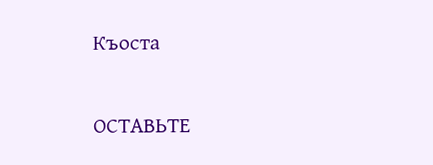Къоста

ОСТАВЬТЕ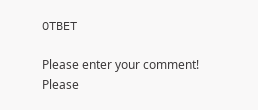ОТВЕТ

Please enter your comment!
Please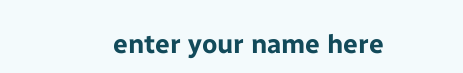enter your name here